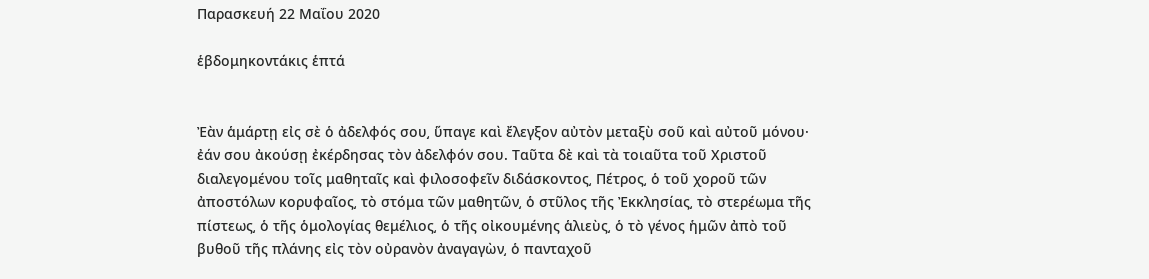Παρασκευή 22 Μαΐου 2020

ἑβδομηκοντάκις ἑπτά


Ἐὰν ἁμάρτῃ εἰς σὲ ὁ ἀδελφός σου͵ ὕπαγε καὶ ἔλεγξον αὐτὸν μεταξὺ σοῦ καὶ αὐτοῦ μόνου· ἐάν σου ἀκούσῃ ἐκέρδησας τὸν ἀδελφόν σου. Ταῦτα δὲ καὶ τὰ τοιαῦτα τοῦ Χριστοῦ διαλεγομένου τοῖς μαθηταῖς καὶ φιλοσοφεῖν διδάσκοντος͵ Πέτρος͵ ὁ τοῦ χοροῦ τῶν ἀποστόλων κορυφαῖος͵ τὸ στόμα τῶν μαθητῶν͵ ὁ στῦλος τῆς Ἐκκλησίας͵ τὸ στερέωμα τῆς πίστεως͵ ὁ τῆς ὁμολογίας θεμέλιος͵ ὁ τῆς οἰκουμένης ἁλιεὺς͵ ὁ τὸ γένος ἡμῶν ἀπὸ τοῦ βυθοῦ τῆς πλάνης εἰς τὸν οὐρανὸν ἀναγαγὼν͵ ὁ πανταχοῦ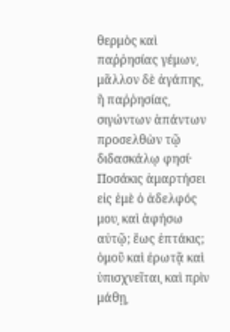θερμὸς καὶ παῤῥησίας γέμων͵ μᾶλλον δὲ ἀγάπης͵ ἢ παῤῥησίας͵ σιγώντων ἁπάντων προσελθὼν τῷ διδασκάλῳ φησί· Ποσάκις ἁμαρτήσει εἰς ἐμὲ ὁ ἀδελφός μου͵ καὶ ἀφήσω αὐτῷ; ἕως ἑπτάκις; ὁμοῦ καὶ ἐρωτᾷ καὶ ὑπισχνεῖται͵ καὶ πρὶν μάθῃ͵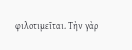φιλοτιμεῖται. Τὴν γὰρ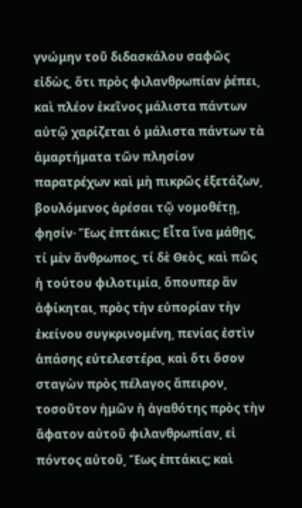γνώμην τοῦ διδασκάλου σαφῶς εἰδὼς͵ ὅτι πρὸς φιλανθρωπίαν ῥέπει͵ καὶ πλέον ἐκεῖνος μάλιστα πάντων αὐτῷ χαρίζεται ὁ μάλιστα πάντων τὰ ἁμαρτήματα τῶν πλησίον παρατρέχων καὶ μὴ πικρῶς ἐξετάζων͵ βουλόμενος ἀρέσαι τῷ νομοθέτῃ͵ φησίν· Ἕως ἑπτάκις; Εἶτα ἵνα μάθῃς͵ τί μὲν ἄνθρωπος͵ τί δὲ Θεὸς͵ καὶ πῶς ἡ τούτου φιλοτιμία͵ ὅπουπερ ἂν ἀφίκηται͵ πρὸς τὴν εὐπορίαν τὴν ἐκείνου συγκρινομένη͵ πενίας ἐστὶν ἁπάσης εὐτελεστέρα͵ καὶ ὅτι ὅσον σταγὼν πρὸς πέλαγος ἄπειρον͵ τοσοῦτον ἡμῶν ἡ ἀγαθότης πρὸς τὴν ἄφατον αὐτοῦ φιλανθρωπίαν͵ εἰ πόντος αὐτοῦ͵ Ἕως ἑπτάκις; καὶ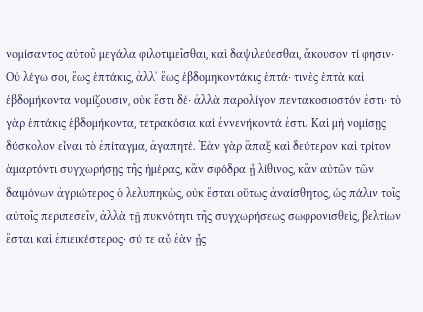νομίσαντος αὐτοῦ μεγάλα φιλοτιμεῖσθαι͵ καὶ δαψιλεύεσθαι͵ ἄκουσον τί φησιν· Οὐ λέγω σοι͵ ἕως ἑπτάκις͵ ἀλλ΄ ἕως ἑβδομηκοντάκις ἑπτά· τινὲς ἑπτὰ καὶ ἑβδομήκοντα νομίζουσιν͵ οὐκ ἔστι δέ· ἀλλὰ παρολίγον πεντακοσιοστόν ἐστι· τὸ γὰρ ἑπτάκις ἑβδομήκοντα͵ τετρακόσια καὶ ἐννενήκοντά ἐστι. Καὶ μὴ νομίσῃς δύσκολον εἶναι τὸ ἐπίταγμα͵ ἀγαπητέ. Ἐὰν γὰρ ἅπαξ καὶ δεύτερον καὶ τρίτον ἁμαρτόντι συγχωρήσῃς τῆς ἡμέρας͵ κἂν σφόδρα ᾖ λίθινος͵ κἂν αὐτῶν τῶν δαιμόνων ἀγριώτερος ὁ λελυπηκὼς͵ οὐκ ἔσται οὕτως ἀναίσθητος͵ ὡς πάλιν τοῖς αὐτοῖς περιπεσεῖν͵ ἀλλὰ τῇ πυκνότητι τῆς συγχωρήσεως σωφρονισθεὶς͵ βελτίων ἔσται καὶ ἐπιεικέστερος· σύ τε αὖ ἐὰν ᾖς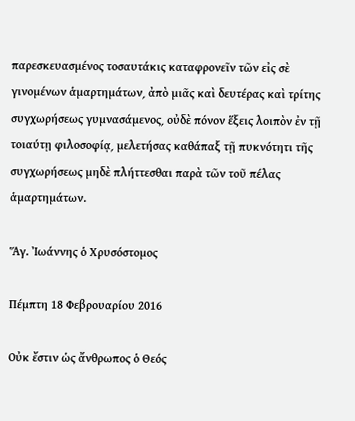παρεσκευασμένος τοσαυτάκις καταφρονεῖν τῶν εἰς σὲ γινομένων ἁμαρτημάτων͵ ἀπὸ μιᾶς καὶ δευτέρας καὶ τρίτης συγχωρήσεως γυμνασάμενος͵ οὐδὲ πόνον ἕξεις λοιπὸν ἐν τῇ τοιαύτῃ φιλοσοφίᾳ͵ μελετήσας καθάπαξ τῇ πυκνότητι τῆς συγχωρήσεως μηδὲ πλήττεσθαι παρὰ τῶν τοῦ πέλας ἁμαρτημάτων.

Ἅγ. Ἰωάννης ὁ Χρυσόστομος

Πέμπτη 18 Φεβρουαρίου 2016

Οὐκ ἔστιν ὡς ἄνθρωπος ὁ Θεός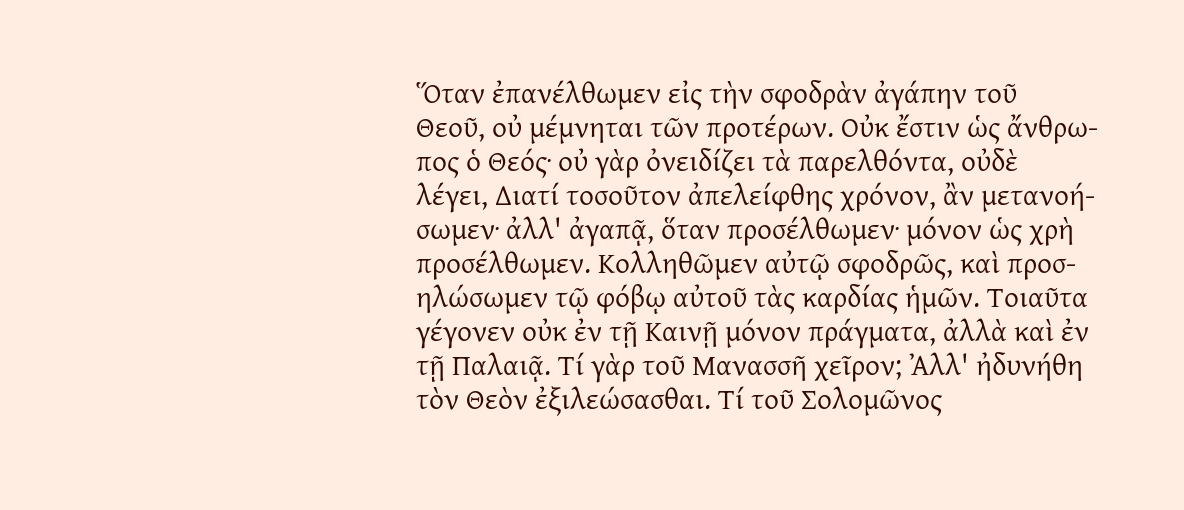Ὅταν ἐπανέλθωμεν εἰς τὴν σφοδρὰν ἀγάπην τοῦ
Θεοῦ, οὐ μέμνηται τῶν προτέρων. Οὐκ ἔστιν ὡς ἄνθρω-
πος ὁ Θεός· οὐ γὰρ ὀνειδίζει τὰ παρελθόντα, οὐδὲ
λέγει, Διατί τοσοῦτον ἀπελείφθης χρόνον, ἂν μετανοή-
σωμεν· ἀλλ' ἀγαπᾷ, ὅταν προσέλθωμεν· μόνον ὡς χρὴ
προσέλθωμεν. Κολληθῶμεν αὐτῷ σφοδρῶς, καὶ προσ-
ηλώσωμεν τῷ φόβῳ αὐτοῦ τὰς καρδίας ἡμῶν. Τοιαῦτα
γέγονεν οὐκ ἐν τῇ Καινῇ μόνον πράγματα, ἀλλὰ καὶ ἐν
τῇ Παλαιᾷ. Τί γὰρ τοῦ Μανασσῆ χεῖρον; Ἀλλ' ἠδυνήθη
τὸν Θεὸν ἐξιλεώσασθαι. Τί τοῦ Σολομῶνος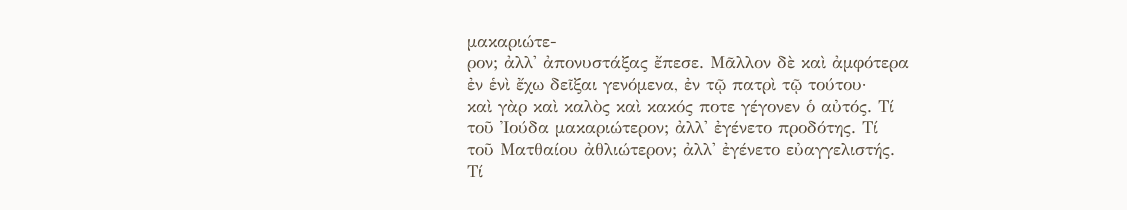μακαριώτε-
ρον; ἀλλ' ἀπονυστάξας ἔπεσε. Μᾶλλον δὲ καὶ ἀμφότερα
ἐν ἑνὶ ἔχω δεῖξαι γενόμενα, ἐν τῷ πατρὶ τῷ τούτου·
καὶ γὰρ καὶ καλὸς καὶ κακός ποτε γέγονεν ὁ αὐτός. Τί
τοῦ Ἰούδα μακαριώτερον; ἀλλ' ἐγένετο προδότης. Τί
τοῦ Ματθαίου ἀθλιώτερον; ἀλλ' ἐγένετο εὐαγγελιστής.
Τί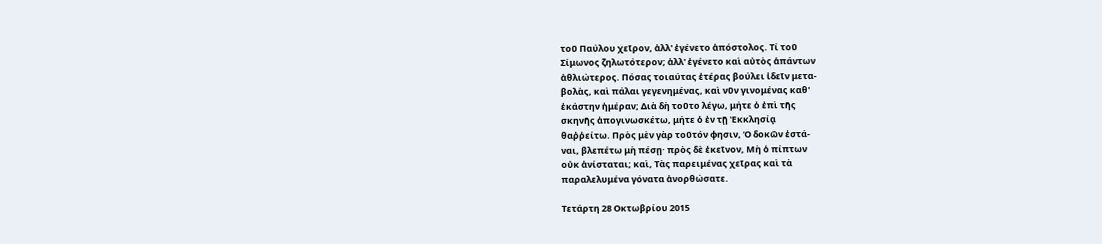τοῦ Παύλου χεῖρον, ἀλλ' ἐγένετο ἀπόστολος. Τί τοῦ
Σίμωνος ζηλωτότερον; ἀλλ' ἐγένετο καὶ αὐτὸς ἁπάντων
ἀθλιώτερος. Πόσας τοιαύτας ἑτέρας βούλει ἰδεῖν μετα-
βολὰς, καὶ πάλαι γεγενημένας, καὶ νῦν γινομένας καθ'
ἑκάστην ἡμέραν; Διὰ δὴ τοῦτο λέγω, μήτε ὁ ἐπὶ τῆς
σκηνῆς ἀπογινωσκέτω, μήτε ὁ ἐν τῇ Ἐκκλησίᾳ
θαῤῥείτω. Πρὸς μὲν γὰρ τοῦτόν φησιν, Ὁ δοκῶν ἑστά-
ναι, βλεπέτω μὴ πέσῃ· πρὸς δὲ ἐκεῖνον, Μὴ ὁ πίπτων
οὐκ ἀνίσταται; καὶ, Τὰς παρειμένας χεῖρας καὶ τὰ
παραλελυμένα γόνατα ἀνορθώσατε.

Τετάρτη 28 Οκτωβρίου 2015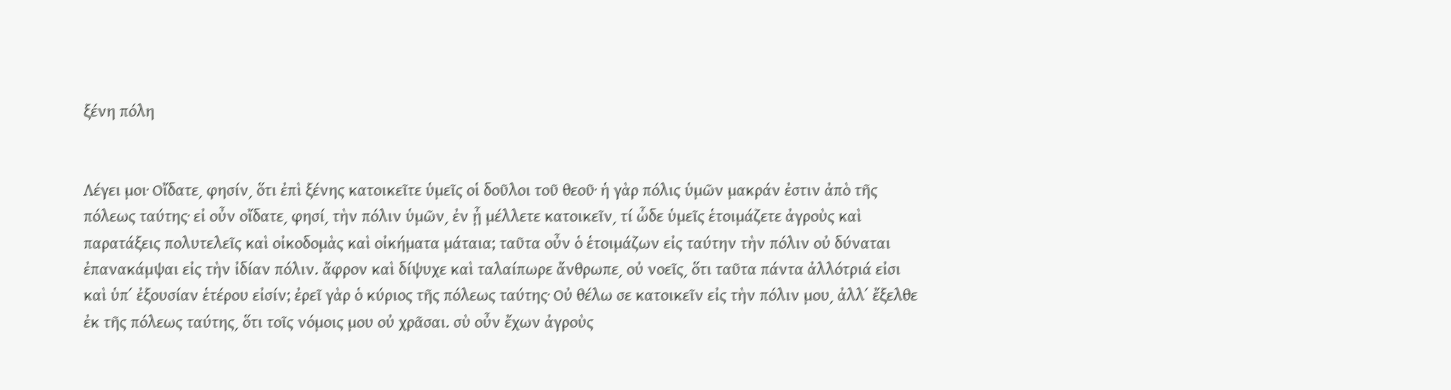ξένη πόλη


Λέγει μοι· Οἴδατε͵ φησίν͵ ὅτι ἐπὶ ξένης κατοικεῖτε ὑμεῖς οἱ δοῦλοι τοῦ θεοῦ· ἡ γὰρ πόλις ὑμῶν μακράν ἐστιν ἀπὸ τῆς πόλεως ταύτης· εἰ οὖν οἴδατε͵ φησί͵ τὴν πόλιν ὑμῶν͵ ἐν ᾗ μέλλετε κατοικεῖν͵ τί ὧδε ὑμεῖς ἑτοιμάζετε ἀγροὺς καὶ παρατάξεις πολυτελεῖς καὶ οἰκοδομὰς καὶ οἰκήματα μάταια; ταῦτα οὖν ὁ ἑτοιμάζων εἰς ταύτην τὴν πόλιν οὐ δύναται ἐπανακάμψαι εἰς τὴν ἰδίαν πόλιν. ἄφρον καὶ δίψυχε καὶ ταλαίπωρε ἄνθρωπε͵ οὐ νοεῖς͵ ὅτι ταῦτα πάντα ἀλλότριά εἰσι καὶ ὑπ΄ ἐξουσίαν ἑτέρου εἰσίν; ἐρεῖ γὰρ ὁ κύριος τῆς πόλεως ταύτης· Οὐ θέλω σε κατοικεῖν εἰς τὴν πόλιν μου͵ ἀλλ΄ ἔξελθε ἐκ τῆς πόλεως ταύτης͵ ὅτι τοῖς νόμοις μου οὐ χρᾶσαι. σὺ οὖν ἔχων ἀγροὺς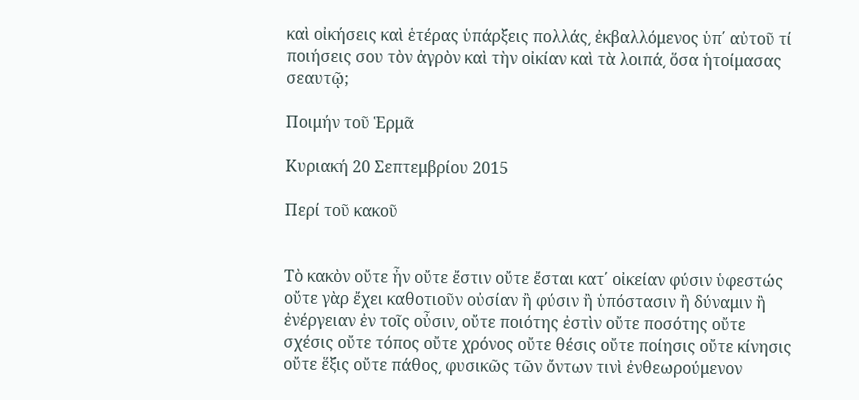καὶ οἰκήσεις καὶ ἑτέρας ὑπάρξεις πολλάς͵ ἐκβαλλόμενος ὑπ΄ αὐτοῦ τί ποιήσεις σου τὸν ἀγρὸν καὶ τὴν οἰκίαν καὶ τὰ λοιπά͵ ὅσα ἡτοίμασας σεαυτῷ;

Ποιμήν τοῦ Ἑρμᾶ

Κυριακή 20 Σεπτεμβρίου 2015

Περί τοῦ κακοῦ


Τὸ κακὸν οὔτε ἦν οὔτε ἔστιν οὔτε ἔσται κατ΄ οἰκείαν φύσιν ὑφεστώς οὔτε γὰρ ἔχει καθοτιοῦν οὐσίαν ἢ φύσιν ἢ ὑπόστασιν ἢ δύναμιν ἢ ἐνέργειαν ἐν τοῖς οὖσιν͵ οὔτε ποιότης ἐστὶν οὔτε ποσότης οὔτε σχέσις οὔτε τόπος οὔτε χρόνος οὔτε θέσις οὔτε ποίησις οὔτε κίνησις οὔτε ἕξις οὔτε πάθος͵ φυσικῶς τῶν ὄντων τινὶ ἐνθεωρούμενον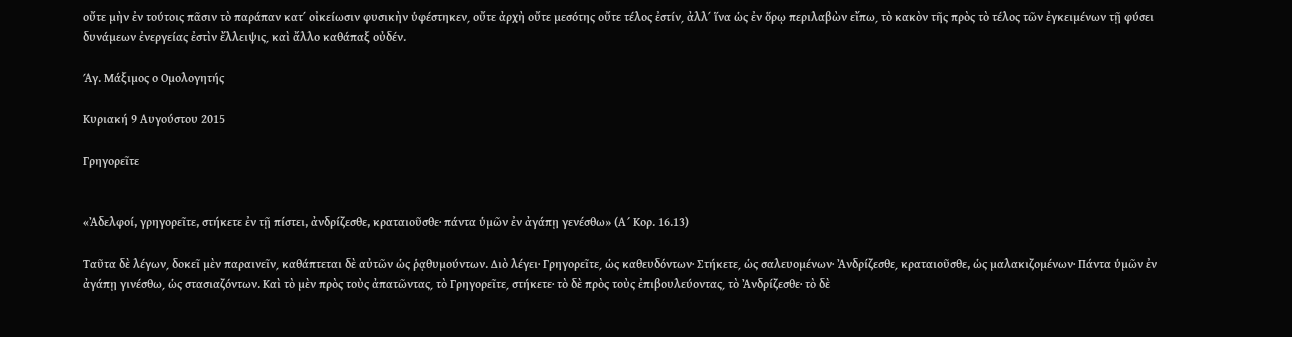οὔτε μὴν ἐν τούτοις πᾶσιν τὸ παράπαν κατ΄ οἰκείωσιν φυσικὴν ὑφέστηκεν͵ οὔτε ἀρχὴ οὔτε μεσότης οὔτε τέλος ἐστίν͵ ἀλλ΄ ἵνα ὡς ἐν ὅρῳ περιλαβὼν εἴπω͵ τὸ κακὸν τῆς πρὸς τὸ τέλος τῶν ἐγκειμένων τῇ φύσει δυνάμεων ἐνεργείας ἐστὶν ἔλλειψις͵ καὶ ἄλλο καθάπαξ οὐδέν.

Άγ. Μάξιμος ο Ομολογητής

Κυριακή 9 Αυγούστου 2015

Γρηγορεῖτε


«Ἀδελφοί, γρηγορεῖτε, στήκετε ἐν τῇ πίστει, ἀνδρίζεσθε, κραταιοῦσθε· πάντα ὑμῶν ἐν ἀγάπῃ γενέσθω» (Α´ Κορ. 16.13)

Ταῦτα δὲ λέγων͵ δοκεῖ μὲν παραινεῖν͵ καθάπτεται δὲ αὐτῶν ὡς ῥᾳθυμούντων. Διὸ λέγει· Γρηγορεῖτε͵ ὡς καθευδόντων· Στήκετε͵ ὡς σαλευομένων· Ἀνδρίζεσθε͵ κραταιοῦσθε, ὡς μαλακιζομένων· Πάντα ὑμῶν ἐν ἀγάπῃ γινέσθω͵ ὡς στασιαζόντων. Καὶ τὸ μὲν πρὸς τοὺς ἀπατῶντας͵ τὸ Γρηγορεῖτε͵ στήκετε· τὸ δὲ πρὸς τοὺς ἐπιβουλεύοντας͵ τὸ Ἀνδρίζεσθε· τὸ δὲ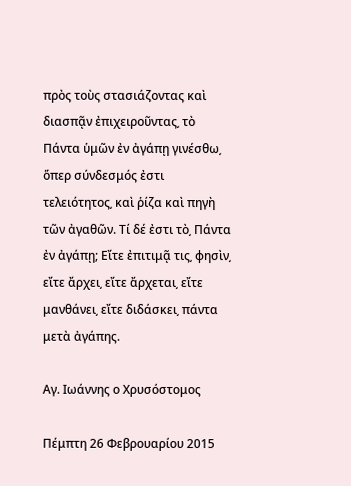πρὸς τοὺς στασιάζοντας καὶ διασπᾷν ἐπιχειροῦντας͵ τὸ Πάντα ὑμῶν ἐν ἀγάπῃ γινέσθω͵ ὅπερ σύνδεσμός ἐστι τελειότητος͵ καὶ ῥίζα καὶ πηγὴ τῶν ἀγαθῶν. Τί δέ ἐστι τὸ͵ Πάντα ἐν ἀγάπῃ; Εἴτε ἐπιτιμᾷ τις͵ φησὶν͵ εἴτε ἄρχει͵ εἴτε ἄρχεται͵ εἴτε μανθάνει͵ εἴτε διδάσκει͵ πάντα μετὰ ἀγάπης.

Αγ. Ιωάννης ο Χρυσόστομος

Πέμπτη 26 Φεβρουαρίου 2015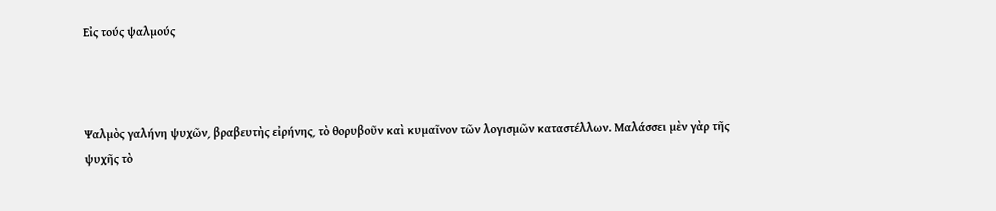Εἰς τούς ψαλμούς



Ψαλμὸς γαλήνη ψυχῶν͵ βραβευτὴς εἰρήνης͵ τὸ θορυβοῦν καὶ κυμαῖνον τῶν λογισμῶν καταστέλλων. Μαλάσσει μὲν γὰρ τῆς ψυχῆς τὸ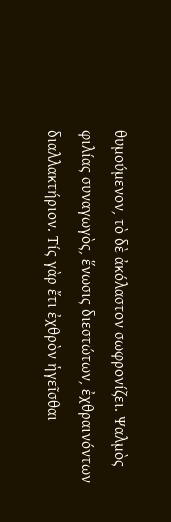θυμούμενον͵ τὸ δὲ ἀκόλαστον σωφρονίζει. Ψαλμὸς φιλίας συναγωγὸς͵ ἕνωσις διεστώτων͵ ἐχθραινόντων διαλλακτήριον. Τίς γὰρ ἔτι ἐχθρὸν ἡγεῖσθαι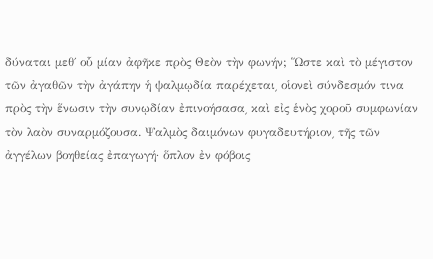δύναται μεθ΄ οὗ μίαν ἀφῆκε πρὸς Θεὸν τὴν φωνήν; Ὥστε καὶ τὸ μέγιστον τῶν ἀγαθῶν τὴν ἀγάπην ἡ ψαλμῳδία παρέχεται͵ οἱονεὶ σύνδεσμόν τινα πρὸς τὴν ἕνωσιν τὴν συνῳδίαν ἐπινοήσασα͵ καὶ εἰς ἑνὸς χοροῦ συμφωνίαν τὸν λαὸν συναρμόζουσα. Ψαλμὸς δαιμόνων φυγαδευτήριον͵ τῆς τῶν ἀγγέλων βοηθείας ἐπαγωγή· ὅπλον ἐν φόβοις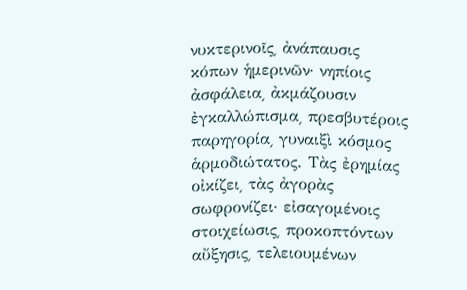νυκτερινοῖς͵ ἀνάπαυσις κόπων ἡμερινῶν· νηπίοις ἀσφάλεια͵ ἀκμάζουσιν ἐγκαλλώπισμα͵ πρεσβυτέροις παρηγορία͵ γυναιξὶ κόσμος ἁρμοδιώτατος. Τὰς ἐρημίας οἰκίζει͵ τὰς ἀγορὰς σωφρονίζει· εἰσαγομένοις στοιχείωσις͵ προκοπτόντων αὔξησις͵ τελειουμένων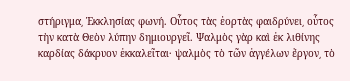στήριγμα͵ Ἐκκλησίας φωνή. Οὗτος τὰς ἑορτὰς φαιδρύνει͵ οὗτος τὴν κατὰ Θεὸν λύπην δημιουργεῖ. Ψαλμὸς γὰρ καὶ ἐκ λιθίνης καρδίας δάκρυον ἐκκαλεῖται· ψαλμὸς τὸ τῶν ἀγγέλων ἔργον͵ τὸ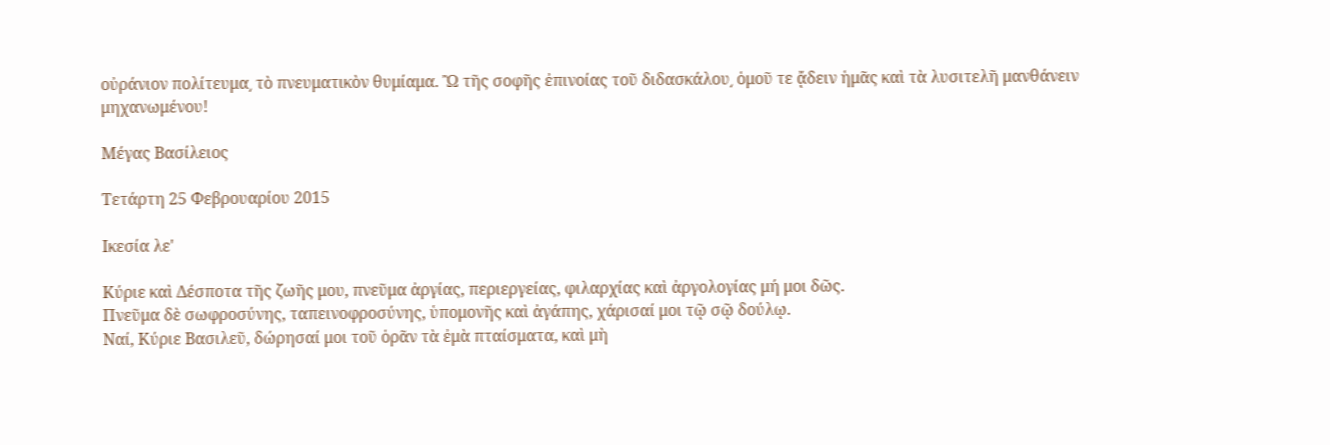οὐράνιον πολίτευμα͵ τὸ πνευματικὸν θυμίαμα. Ὢ τῆς σοφῆς ἐπινοίας τοῦ διδασκάλου͵ ὁμοῦ τε ᾄδειν ἡμᾶς καὶ τὰ λυσιτελῆ μανθάνειν μηχανωμένου!

Μέγας Βασίλειος

Τετάρτη 25 Φεβρουαρίου 2015

Ικεσία λε'

Κύριε καὶ Δέσποτα τῆς ζωῆς μου, πνεῦμα ἀργίας, περιεργείας, φιλαρχίας καὶ ἀργολογίας μή μοι δῶς.
Πνεῦμα δὲ σωφροσύνης, ταπεινοφροσύνης, ὑπομονῆς καὶ ἀγάπης, χάρισαί μοι τῷ σῷ δούλῳ.
Ναί, Κύριε Βασιλεῦ, δώρησαί μοι τοῦ ὁρᾶν τὰ ἐμὰ πταίσματα, καὶ μὴ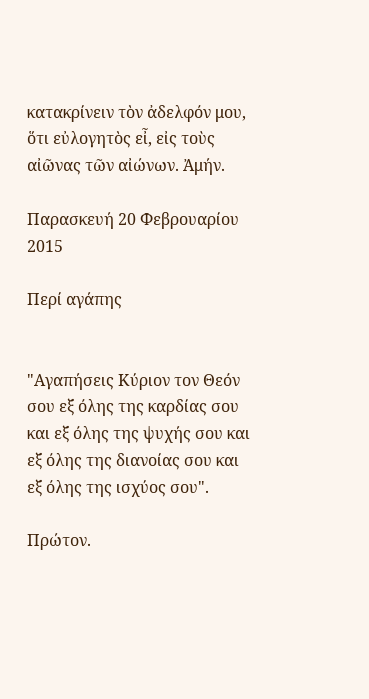κατακρίνειν τὸν ἀδελφόν μου, ὅτι εὐλογητὸς εἶ, εἰς τοὺς αἰῶνας τῶν αἰώνων. Ἀμήν.

Παρασκευή 20 Φεβρουαρίου 2015

Περί αγάπης


"Αγαπήσεις Κύριον τον Θεόν σου εξ όλης της καρδίας σου και εξ όλης της ψυχής σου και εξ όλης της διανοίας σου και εξ όλης της ισχύος σου".

Πρώτον.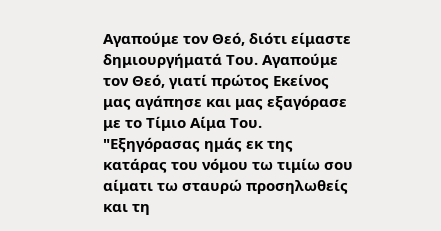Αγαπούμε τον Θεό, διότι είμαστε δημιουργήματά Του. Αγαπούμε τον Θεό, γιατί πρώτος Εκείνος μας αγάπησε και μας εξαγόρασε με το Τίμιο Αίμα Του.
"Εξηγόρασας ημάς εκ της κατάρας του νόμου τω τιμίω σου αίματι τω σταυρώ προσηλωθείς και τη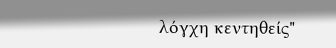λόγχη κεντηθείς"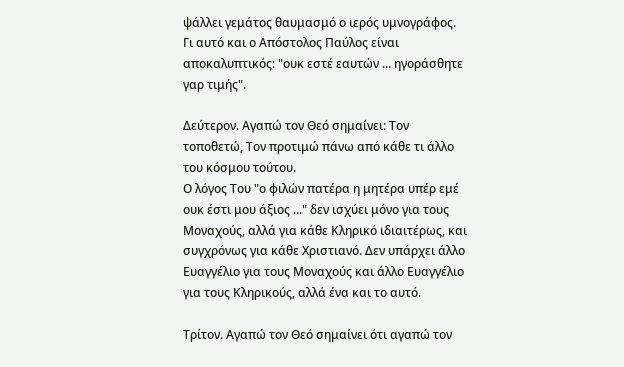ψάλλει γεμάτος θαυμασμό ο ιερός υμνογράφος. Γι αυτό και ο Απόστολος Παύλος είναι αποκαλυπτικός: "ουκ εστέ εαυτών ... ηγοράσθητε γαρ τιμής".

Δεύτερον. Αγαπώ τον Θεό σημαίνει: Τον τοποθετώ, Τον προτιμώ πάνω από κάθε τι άλλο του κόσμου τούτου.
Ο λόγος Του "ο φιλών πατέρα η μητέρα υπέρ εμέ ουκ έστι μου άξιος ..." δεν ισχύει μόνο για τους Μοναχούς, αλλά για κάθε Κληρικό ιδιαιτέρως, και συγχρόνως για κάθε Χριστιανό. Δεν υπάρχει άλλο Ευαγγέλιο για τους Μοναχούς και άλλο Ευαγγέλιο για τους Κληρικούς, αλλά ένα και το αυτό.

Τρίτον. Αγαπώ τον Θεό σημαίνει ότι αγαπώ τον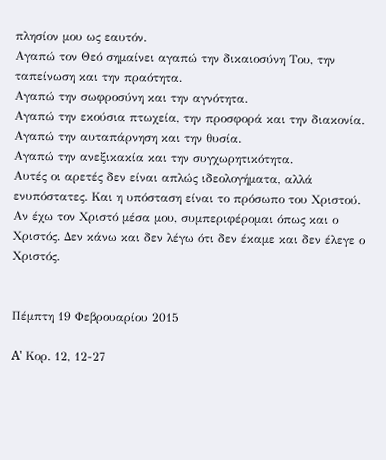πλησίον μου ως εαυτόν.
Αγαπώ τον Θεό σημαίνει αγαπώ την δικαιοσύνη Του, την ταπείνωση και την πραότητα.
Αγαπώ την σωφροσύνη και την αγνότητα.
Αγαπώ την εκούσια πτωχεία, την προσφορά και την διακονία.
Αγαπώ την αυταπάρνηση και την θυσία.
Αγαπώ την ανεξικακία και την συγχωρητικότητα.
Αυτές οι αρετές δεν είναι απλώς ιδεολογήματα, αλλά ενυπόστατες. Και η υπόσταση είναι το πρόσωπο του Χριστού.
Αν έχω τον Χριστό μέσα μου, συμπεριφέρομαι όπως και ο Χριστός. Δεν κάνω και δεν λέγω ότι δεν έκαμε και δεν έλεγε ο Χριστός.


Πέμπτη 19 Φεβρουαρίου 2015

A' Κορ. 12, 12-27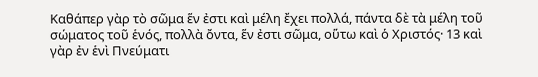Καθάπερ γὰρ τὸ σῶμα ἕν ἐστι καὶ μέλη ἔχει πολλά, πάντα δὲ τὰ μέλη τοῦ σώματος τοῦ ἑνός, πολλὰ ὄντα, ἕν ἐστι σῶμα, οὕτω καὶ ὁ Χριστός· 13 καὶ γὰρ ἐν ἑνὶ Πνεύματι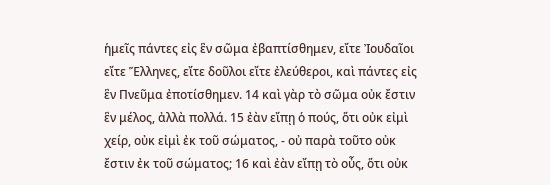ἡμεῖς πάντες εἰς ἓν σῶμα ἐβαπτίσθημεν, εἴτε Ἰουδαῖοι εἴτε Ἕλληνες, εἴτε δοῦλοι εἴτε ἐλεύθεροι, καὶ πάντες εἰς ἓν Πνεῦμα ἐποτίσθημεν. 14 καὶ γὰρ τὸ σῶμα οὐκ ἔστιν ἓν μέλος, ἀλλὰ πολλά. 15 ἐὰν εἴπῃ ὁ πούς, ὅτι οὐκ εἰμὶ χείρ, οὐκ εἰμὶ ἐκ τοῦ σώματος, - οὐ παρὰ τοῦτο οὐκ ἔστιν ἐκ τοῦ σώματος; 16 καὶ ἐὰν εἴπῃ τὸ οὖς, ὅτι οὐκ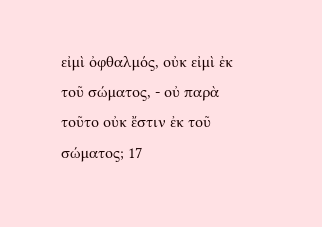εἰμὶ ὀφθαλμός, οὐκ εἰμὶ ἐκ τοῦ σώματος, - οὐ παρὰ τοῦτο οὐκ ἔστιν ἐκ τοῦ σώματος; 17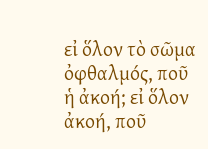εἰ ὅλον τὸ σῶμα ὀφθαλμός, ποῦ ἡ ἀκοή; εἰ ὅλον ἀκοή, ποῦ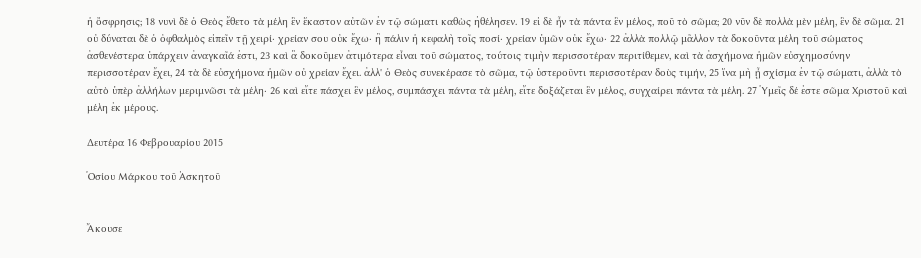ἡ ὄσφρησις; 18 νυνὶ δὲ ὁ Θεὸς ἔθετο τὰ μέλη ἓν ἕκαστον αὐτῶν ἐν τῷ σώματι καθὼς ἠθέλησεν. 19 εἰ δὲ ἦν τὰ πάντα ἓν μέλος, ποῦ τὸ σῶμα; 20 νῦν δὲ πολλὰ μὲν μέλη, ἓν δὲ σῶμα. 21 οὐ δύναται δὲ ὁ ὀφθαλμὸς εἰπεῖν τῇ χειρί· χρείαν σου οὐκ ἔχω· ἢ πάλιν ἡ κεφαλὴ τοῖς ποσί· χρείαν ὑμῶν οὐκ ἔχω· 22 ἀλλὰ πολλῷ μᾶλλον τὰ δοκοῦντα μέλη τοῦ σώματος ἀσθενέστερα ὑπάρχειν ἀναγκαῖά ἐστι, 23 καὶ ἃ δοκοῦμεν ἀτιμότερα εἶναι τοῦ σώματος, τούτοις τιμὴν περισσοτέραν περιτίθεμεν, καὶ τὰ ἀσχήμονα ἡμῶν εὐσχημοσύνην περισσοτέραν ἔχει, 24 τὰ δὲ εὐσχήμονα ἡμῶν οὐ χρείαν ἔχει. ἀλλ' ὁ Θεὸς συνεκέρασε τὸ σῶμα, τῷ ὑστεροῦντι περισσοτέραν δοὺς τιμήν, 25 ἵνα μὴ ᾖ σχίσμα ἐν τῷ σώματι, ἀλλὰ τὸ αὐτὸ ὑπὲρ ἀλλήλων μεριμνῶσι τὰ μέλη· 26 καὶ εἴτε πάσχει ἓν μέλος, συμπάσχει πάντα τὰ μέλη, εἴτε δοξάζεται ἓν μέλος, συγχαίρει πάντα τὰ μέλη. 27 Ὑμεῖς δέ ἐστε σῶμα Χριστοῦ καὶ μέλη ἐκ μέρους.

Δευτέρα 16 Φεβρουαρίου 2015

Ὁσίου Μάρκου τοῦ Ἀσκητοῦ


Ἄκουσε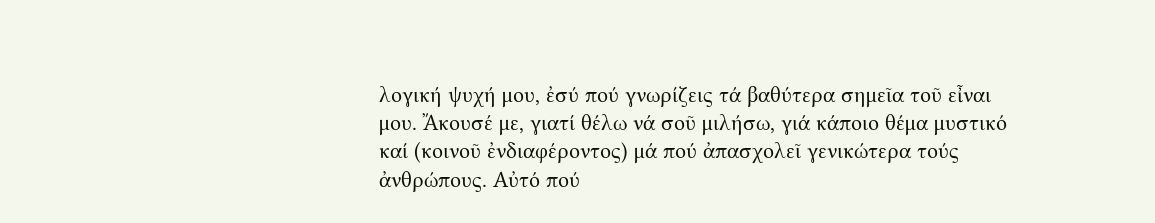λογική ψυχή μου, ἐσύ πού γνωρίζεις τά βαθύτερα σημεῖα τοῦ εἶναι μου. Ἄκουσέ με, γιατί θέλω νά σοῦ μιλήσω, γιά κάποιο θέμα μυστικό καί (κοινοῦ ἐνδιαφέροντος) μά πού ἀπασχολεῖ γενικώτερα τούς ἀνθρώπους. Αὐτό πού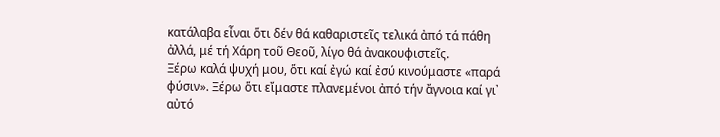κατάλαβα εἶναι ὅτι δέν θά καθαριστεῖς τελικά ἀπό τά πάθη ἀλλά, μέ τή Χάρη τοῦ Θεοῦ, λίγο θά ἀνακουφιστεῖς.
Ξέρω καλά ψυχή μου, ὅτι καί ἐγώ καί ἐσύ κινούμαστε «παρά φύσιν». Ξέρω ὅτι εἴμαστε πλανεμένοι ἀπό τήν ἄγνοια καί γι᾿ αὐτό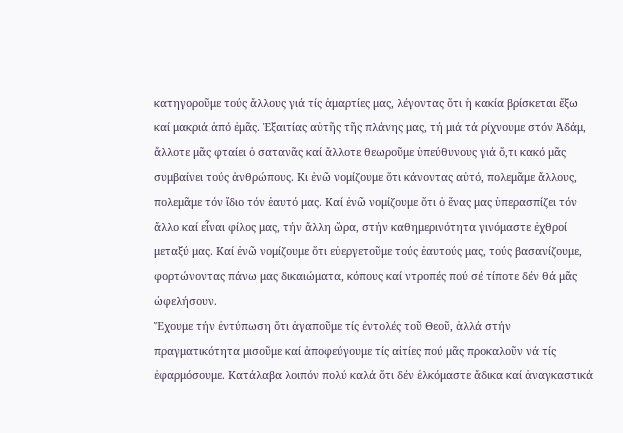κατηγοροῦμε τούς ἄλλους γιά τίς ἁμαρτίες μας, λέγοντας ὅτι ἡ κακία βρίσκεται ἔξω καί μακριά ἀπό ἐμᾶς. Ἐξαιτίας αὐτῆς τῆς πλάνης μας, τή μιά τά ρίχνουμε στόν Ἀδάμ, ἄλλοτε μᾶς φταίει ὁ σατανᾶς καί ἄλλοτε θεωροῦμε ὑπεύθυνους γιά ὅ,τι κακό μᾶς συμβαίνει τούς ἀνθρώπους. Κι ἐνῶ νομίζουμε ὅτι κάνοντας αὐτό, πολεμᾶμε ἄλλους, πολεμᾶμε τόν ἴδιο τόν ἑαυτό μας. Καί ἐνῶ νομίζουμε ὅτι ὁ ἕνας μας ὑπερασπίζει τόν ἄλλο καί εἶναι φίλος μας, τήν ἄλλη ὥρα, στήν καθημερινότητα γινόμαστε ἐχθροί μεταξύ μας. Καί ἐνῶ νομίζουμε ὅτι εὐεργετοῦμε τούς ἑαυτούς μας, τούς βασανίζουμε, φορτώνοντας πάνω μας δικαιώματα, κόπους καί ντροπές πού σέ τίποτε δέν θά μᾶς ὠφελήσουν.
Ἔχουμε τήν ἐντύπωση ὅτι ἀγαποῦμε τίς ἐντολές τοῦ Θεοῦ, ἀλλά στήν πραγματικότητα μισοῦμε καί ἀποφεύγουμε τίς αἰτίες πού μᾶς προκαλοῦν νά τίς ἐφαρμόσουμε. Κατάλαβα λοιπόν πολύ καλά ὅτι δέν ἑλκόμαστε ἄδικα καί ἀναγκαστικά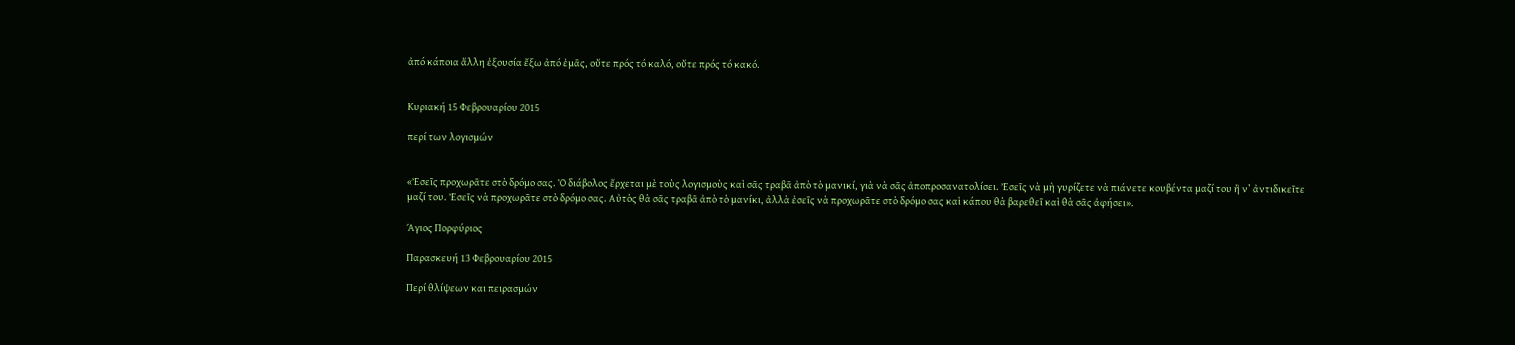ἀπό κάποια ἄλλη ἐξουσία ἔξω ἀπό ἐμᾶς, οὔτε πρός τό καλό, οὔτε πρός τό κακό.


Κυριακή 15 Φεβρουαρίου 2015

περί των λογισμών


«Ἐσεῖς προχωρᾶτε στὸ δρόμο σας. Ὁ διάβολος ἔρχεται μὲ τοὺς λογισμοὺς καὶ σᾶς τραβᾶ ἀπὸ τὸ μανικί, γιὰ νὰ σᾶς ἀποπροσανατολίσει. Ἐσεῖς νὰ μὴ γυρίζετε νὰ πιάνετε κουβέντα μαζί του ἢ ν’ ἀντιδικεῖτε μαζί του. Ἐσεῖς νὰ προχωρᾶτε στὸ δρόμο σας. Αὐτὸς θὰ σᾶς τραβᾶ ἀπὸ τὸ μανίκι, ἀλλὰ ἐσεῖς νὰ προχωρᾶτε στὸ δρόμο σας καὶ κάπου θὰ βαρεθεῖ καὶ θὰ σᾶς ἀφήσει».

Άγιος Πορφύριος

Παρασκευή 13 Φεβρουαρίου 2015

Περί θλίψεων και πειρασμών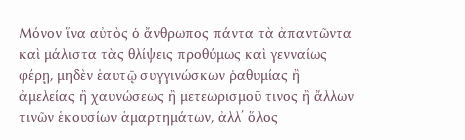Μόνον ἵνα αὐτὸς ὁ ἄνθρωπος πάντα τὰ ἀπαντῶντα καὶ μάλιστα τὰς θλίψεις προθύμως καὶ γενναίως φέρῃ͵ μηδὲν ἑαυτῷ συγγινώσκων ῥαθυμίας ἢ ἀμελείας ἢ χαυνώσεως ἢ μετεωρισμοῦ τινος ἢ ἄλλων τινῶν ἑκουσίων ἁμαρτημάτων͵ ἀλλ΄ ὅλος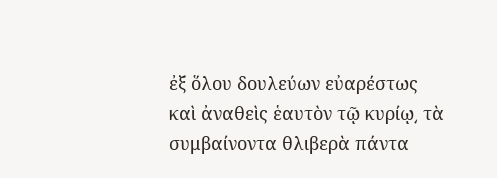ἐξ ὅλου δουλεύων εὐαρέστως καὶ ἀναθεὶς ἑαυτὸν τῷ κυρίῳ͵ τὰ συμβαίνοντα θλιβερὰ πάντα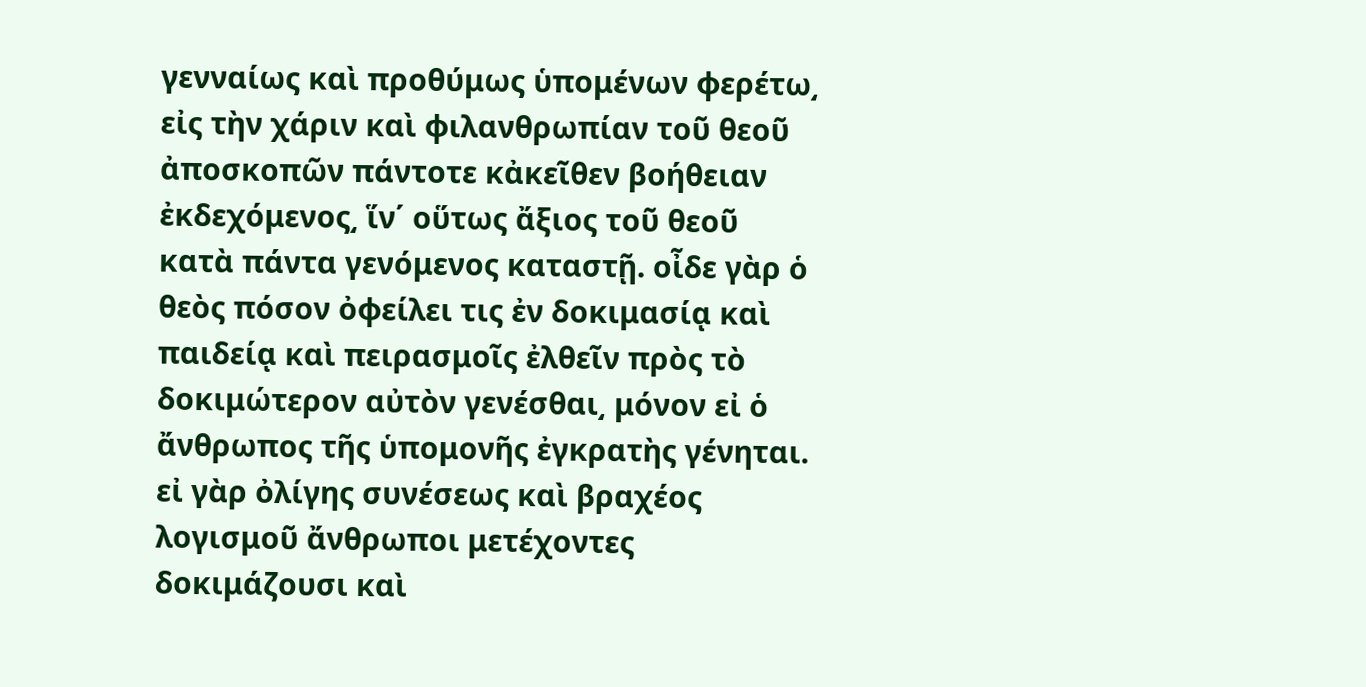γενναίως καὶ προθύμως ὑπομένων φερέτω͵ εἰς τὴν χάριν καὶ φιλανθρωπίαν τοῦ θεοῦ ἀποσκοπῶν πάντοτε κἀκεῖθεν βοήθειαν ἐκδεχόμενος͵ ἵν΄ οὕτως ἄξιος τοῦ θεοῦ κατὰ πάντα γενόμενος καταστῇ. οἶδε γὰρ ὁ θεὸς πόσον ὀφείλει τις ἐν δοκιμασίᾳ καὶ παιδείᾳ καὶ πειρασμοῖς ἐλθεῖν πρὸς τὸ δοκιμώτερον αὐτὸν γενέσθαι͵ μόνον εἰ ὁ ἄνθρωπος τῆς ὑπομονῆς ἐγκρατὴς γένηται. εἰ γὰρ ὀλίγης συνέσεως καὶ βραχέος λογισμοῦ ἄνθρωποι μετέχοντες δοκιμάζουσι καὶ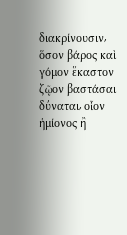διακρίνουσιν͵ ὅσον βάρος καὶ γόμον ἕκαστον ζῷον βαστάσαι δύναται͵ οἷον ἡμίονος ἢ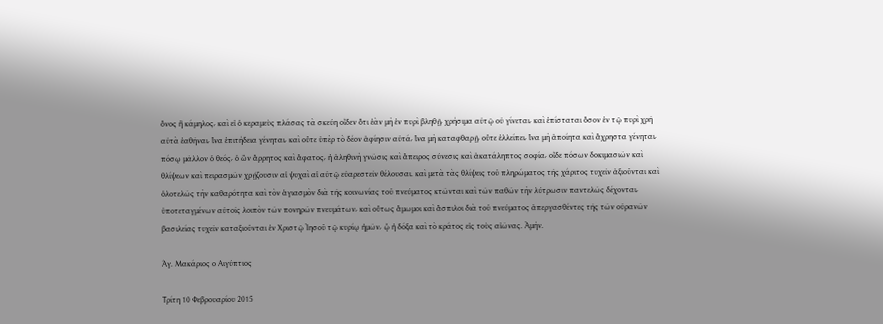ὄνος ἢ κάμηλος͵ καὶ εἰ ὁ κεραμεὺς πλάσας τὰ σκεύη οἶδεν ὅτι ἐὰν μὴ ἐν πυρὶ βληθῇ͵ χρήσιμα αὐτῷ οὐ γίνεται͵ καὶ ἐπίσταται ὅσον ἐν τῷ πυρὶ χρῆ αὐτὰ ἐαθῆναι͵ ἵνα ἐπιτήδεια γένηται͵ καὶ οὔτε ὑπὲρ τὸ δέον ἀφίησιν αὐτά͵ ἵνα μὴ καταφθαρῇ͵ οὔτε ἐλλείπει͵ ἵνα μὴ ἀποίητα καὶ ἄχρηστα γένηται͵ πόσῳ μᾶλλον ὁ θεός͵ ὁ ὢν ἄρρητος καὶ ἄφατος͵ ἡ ἀληθινὴ γνῶσις καὶ ἄπειρος σύνεσις καὶ ἀκατάληπτος σοφία͵ οἶδε πόσων δοκιμασιῶν καὶ θλίψεων καὶ πειρασμῶν χρῄζουσιν αἱ ψυχαὶ αἱ αὐτῷ εὐαρεστεῖν θέλουσαι. καὶ μετὰ τὰς θλίψεις τοῦ πληρώματος τῆς χάριτος τυχεῖν ἀξιοῦνται καὶ ὁλοτελῶς τὴν καθαρότητα καὶ τὸν ἁγιασμὸν διὰ τῆς κοινωνίας τοῦ πνεύματος κτῶνται καὶ τῶν παθῶν τὴν λύτρωσιν παντελῶς δέχονται͵ ὑποτεταγμένων αὐτοῖς λοιπὸν τῶν πονηρῶν πνευμάτων͵ καὶ οὕτως ἄμωμοι καὶ ἄσπιλοι διὰ τοῦ πνεύματος ἀπεργασθέντες τῆς τῶν οὐρανῶν βασιλείας τυχεῖν καταξιοῦνται ἐν Χριστῷ Ἰησοῦ τῷ κυρίῳ ἡμῶν͵ ᾧ ἡ δόξα καὶ τὸ κράτος εἰς τοὺς αἰῶνας. Ἀμήν.

Άγ. Μακάριος ο Αιγύπτιος

Τρίτη 10 Φεβρουαρίου 2015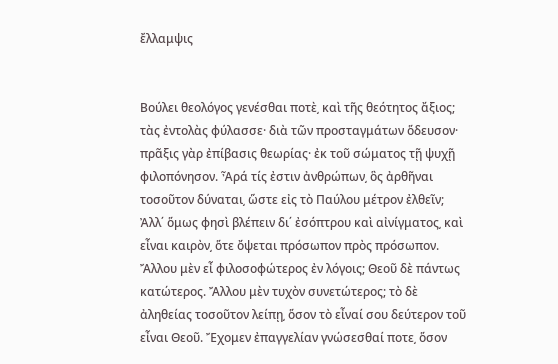ἔλλαμψις


Βούλει θεολόγος γενέσθαι ποτὲ͵ καὶ τῆς θεότητος ἄξιος; τὰς ἐντολὰς φύλασσε· διὰ τῶν προσταγμάτων ὅδευσον· πρᾶξις γὰρ ἐπίβασις θεωρίας· ἐκ τοῦ σώματος τῇ ψυχῇ φιλοπόνησον. Ἆρά τίς ἐστιν ἀνθρώπων͵ ὃς ἀρθῆναι τοσοῦτον δύναται͵ ὥστε εἰς τὸ Παύλου μέτρον ἐλθεῖν; Ἀλλ΄ ὅμως φησὶ βλέπειν δι΄ ἐσόπτρου καὶ αἰνίγματος͵ καὶ εἶναι καιρὸν͵ ὅτε ὄψεται πρόσωπον πρὸς πρόσωπον. Ἄλλου μὲν εἶ φιλοσοφώτερος ἐν λόγοις; Θεοῦ δὲ πάντως κατώτερος. Ἄλλου μὲν τυχὸν συνετώτερος; τὸ δὲ ἀληθείας τοσοῦτον λείπῃ͵ ὅσον τὸ εἶναί σου δεύτερον τοῦ εἶναι Θεοῦ. Ἔχομεν ἐπαγγελίαν γνώσεσθαί ποτε͵ ὅσον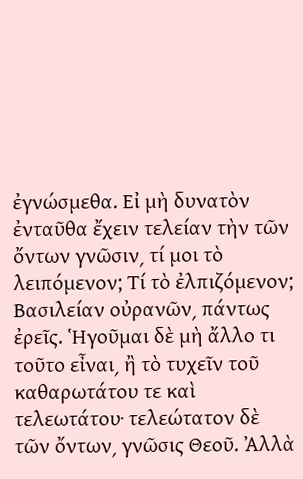ἐγνώσμεθα. Εἰ μὴ δυνατὸν ἐνταῦθα ἔχειν τελείαν τὴν τῶν ὄντων γνῶσιν͵ τί μοι τὸ λειπόμενον; Τί τὸ ἐλπιζόμενον; Βασιλείαν οὐρανῶν͵ πάντως ἐρεῖς. Ἡγοῦμαι δὲ μὴ ἄλλο τι τοῦτο εἶναι͵ ἢ τὸ τυχεῖν τοῦ καθαρωτάτου τε καὶ τελεωτάτου· τελεώτατον δὲ τῶν ὄντων͵ γνῶσις Θεοῦ. Ἀλλὰ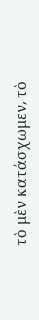τὸ μὲν κατάσχωμεν͵ τὸ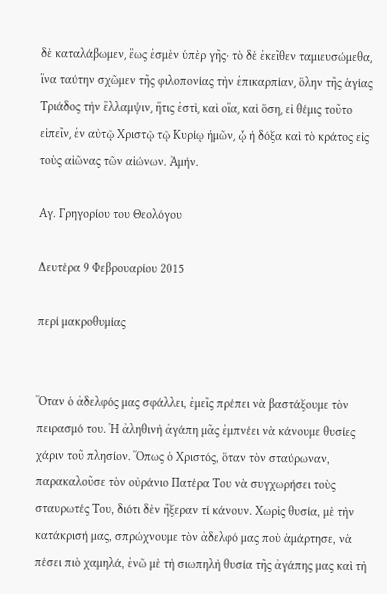δὲ καταλάβωμεν͵ ἕως ἐσμὲν ὑπὲρ γῆς· τὸ δὲ ἐκεῖθεν ταμιευσώμεθα͵ ἵνα ταύτην σχῶμεν τῆς φιλοπονίας τὴν ἐπικαρπίαν͵ ὅλην τῆς ἁγίας Τριάδος τὴν ἔλλαμψιν͵ ἥτις ἐστὶ͵ καὶ οἵα͵ καὶ ὅση͵ εἰ θέμις τοῦτο εἰπεῖν͵ ἐν αὐτῷ Χριστῷ τῷ Κυρίῳ ἡμῶν͵ ᾧ ἡ δόξα καὶ τὸ κράτος εἰς τοὺς αἰῶνας τῶν αἰώνων. Ἀμήν.

Αγ. Γρηγορίου του Θεολόγου

Δευτέρα 9 Φεβρουαρίου 2015

περί μακροθυμίας


Ὅταν ὁ ἀδελφός μας σφάλλει, ἐμεῖς πρέπει νὰ βαστάξουμε τὸν πειρασμό του. Ἡ ἀληθινὴ ἀγάπη μᾶς ἐμπνέει νὰ κάνουμε θυσίες χάριν τοῦ πλησίον. Ὅπως ὁ Χριστός, ὅταν τὸν σταύρωναν, παρακαλοῦσε τὸν οὐράνιο Πατέρα Του νὰ συγχωρήσει τοὺς σταυρωτές Του, διότι δὲν ἤξεραν τί κάνουν. Χωρὶς θυσία, μὲ τὴν κατάκρισή μας, σπρώχνουμε τὸν ἀδελφό μας ποὺ ἁμάρτησε, νὰ πέσει πιὸ χαμηλά, ἐνῶ μὲ τὴ σιωπηλὴ θυσία τῆς ἀγάπης μας καὶ τὴ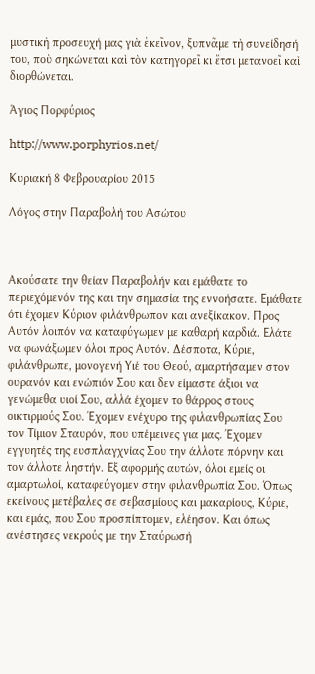μυστικὴ προσευχή μας γιὰ ἐκεῖνον, ξυπνᾶμε τὴ συνείδησή του, ποὺ σηκώνεται καὶ τὸν κατηγορεῖ κι ἔτσι μετανοεῖ καὶ διορθώνεται.

Άγιος Πορφύριος

http://www.porphyrios.net/

Κυριακή 8 Φεβρουαρίου 2015

Λόγος στην Παραβολή του Ασώτου



Ακούσατε την θείαν Παραβολήν και εμάθατε το περιεχόμενόν της και την σημασία της εννοήσατε. Εμάθατε ότι έχομεν Κύριον φιλάνθρωπον και ανεξίκακον. Προς Αυτόν λοιπόν να καταφύγωμεν με καθαρή καρδιά. Ελάτε να φωνάξωμεν όλοι προς Αυτόν. Δέσποτα, Κύριε, φιλάνθρωπε, μονογενή Υιέ του Θεού, αμαρτήσαμεν στον ουρανόν και ενώπιόν Σου και δεν είμαστε άξιοι να γενώμεθα υιοί Σου, αλλά έχομεν το θάρρος στους οικτιρμούς Σου. Έχομεν ενέχυρο της φιλανθρωπίας Σου τον Τίμιον Σταυρόν, που υπέμεινες για μας. Έχομεν εγγυητές της ευσπλαγχνίας Σου την άλλοτε πόρνην και τον άλλοτε ληστήν. Εξ αφορμής αυτών, όλοι εμείς οι αμαρτωλοί, καταφεύγομεν στην φιλανθρωπία Σου. Όπως εκείνους μετέβαλες σε σεβασμίους και μακαρίους, Κύριε, και εμάς, που Σου προσπίπτομεν, ελέησον. Και όπως ανέστησες νεκρούς με την Σταύρωσή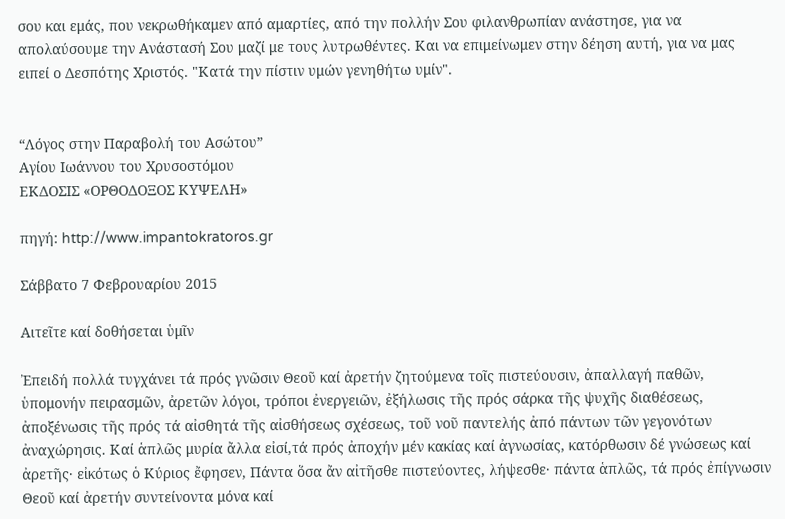σου και εμάς, που νεκρωθήκαμεν από αμαρτίες, από την πολλήν Σου φιλανθρωπίαν ανάστησε, για να απολαύσουμε την Ανάστασή Σου μαζί με τους λυτρωθέντες. Και να επιμείνωμεν στην δέηση αυτή, για να μας ειπεί ο Δεσπότης Χριστός. "Κατά την πίστιν υμών γενηθήτω υμίν".


“Λόγος στην Παραβολή του Ασώτου”
Αγίου Ιωάννου του Χρυσοστόμου
ΕΚΔΟΣΙΣ «ΟΡΘΟΔΟΞΟΣ ΚΥΨΕΛΗ»

πηγή: http://www.impantokratoros.gr

Σάββατο 7 Φεβρουαρίου 2015

Αιτεῖτε καί δοθήσεται ὑμῖν

Ἐπειδή πολλά τυγχάνει τά πρός γνῶσιν Θεοῦ καί ἀρετήν ζητούμενα τοῖς πιστεύουσιν, ἀπαλλαγή παθῶν, ὑπομονήν πειρασμῶν, ἀρετῶν λόγοι, τρόποι ἐνεργειῶν, ἐξήλωσις τῆς πρός σάρκα τῆς ψυχῆς διαθέσεως, ἀποξένωσις τῆς πρός τά αἰσθητά τῆς αἰσθήσεως σχέσεως, τοῦ νοῦ παντελής ἀπό πάντων τῶν γεγονότων ἀναχώρησις. Καί ἁπλῶς μυρία ἄλλα εἰσί,τά πρός ἀποχήν μέν κακίας καί ἀγνωσίας, κατόρθωσιν δέ γνώσεως καί ἀρετῆς· εἰκότως ὁ Κύριος ἔφησεν, Πάντα ὅσα ἄν αἰτῆσθε πιστεύοντες, λήψεσθε· πάντα ἁπλῶς, τά πρός ἐπίγνωσιν Θεοῦ καί ἀρετήν συντείνοντα μόνα καί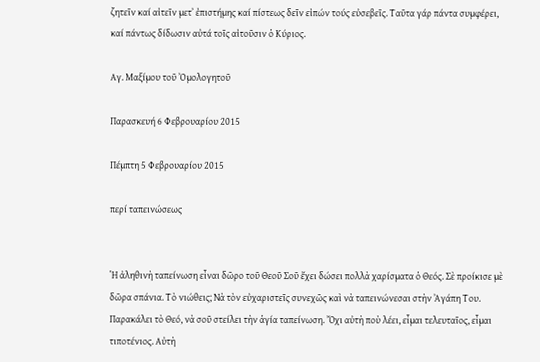ζητεῖν καί αἰτεῖν μετ᾿ ἐπιστήμης καί πίστεως δεῖν εἰπών τούς εὐσεβεῖς. Ταῦτα γάρ πάντα συμφέρει, καί πάντως δίδωσιν αὐτά τοῖς αἰτοῦσιν ὁ Κύριος.

Αγ. Μαξίμου τοῦ Ὀμολογητοῦ

Παρασκευή 6 Φεβρουαρίου 2015

Πέμπτη 5 Φεβρουαρίου 2015

περί ταπεινώσεως


Ἡ ἀληθινὴ ταπείνωση εἶναι δῶρο τοῦ Θεοῦ Σοῦ ἔχει δώσει πολλὰ χαρίσματα ὁ Θεός. Σὲ προίκισε μὲ δῶρα σπάνια. Τὸ νιώθεις; Νὰ τὸν εὐχαριστεῖς συνεχῶς καὶ νὰ ταπεινώνεσαι στὴν Ἀγάπη Του. Παρακάλει τὸ Θεό, νὰ σοῦ στείλει τὴν ἁγία ταπείνωση. Ὄχι αὐτὴ ποὺ λέει, εἶμαι τελευταῖος, εἶμαι τιποτένιος. Αὐτὴ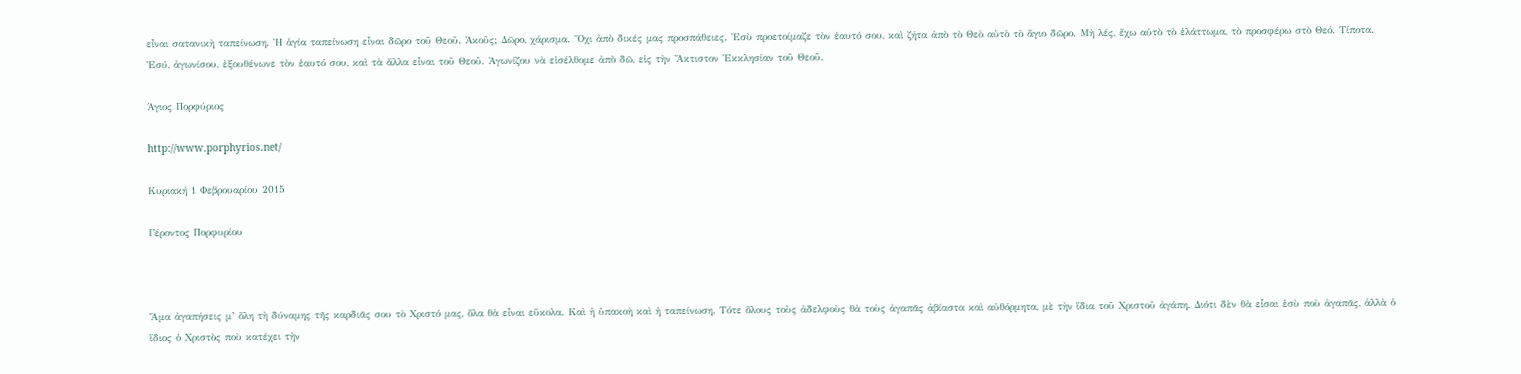εἶναι σατανικὴ ταπείνωση. Ἡ ἁγία ταπείνωση εἶναι δῶρο τοῦ Θεοῦ. Ἀκοῦς; Δῶρο, χάρισμα. Ὄχι ἀπὸ δικές μας προσπάθειες. Ἐσὺ προετοίμαζε τὸν ἑαυτό σου, καὶ ζήτα ἀπὸ τὸ Θεὸ αὐτὸ τὸ ἅγιο δῶρο. Μὴ λές, ἔχω αὐτὸ τὸ ἐλάττωμα, τὸ προσφέρω στὸ Θεό. Τίποτα. Ἐσύ, ἀγωνίσου, ἐξουθένωνε τὸν ἑαυτό σου, καὶ τὰ ἄλλα εἶναι τοῦ Θεοῦ. Ἀγωνίζου νὰ εἰσέλθομε ἀπὸ δῶ, εἰς τὴν Ἄκτιστον Ἐκκλησίαν τοῦ Θεοῦ.

Άγιος Πορφύριος

http://www.porphyrios.net/

Κυριακή 1 Φεβρουαρίου 2015

Γέροντος Πορφυρίου



Ἅμα ἀγαπήσεις μ’ ὅλη τὴ δύναμης τῆς καρδιᾶς σου τὸ Χριστό μας, ὅλα θὰ εἶναι εὔκολα. Καὶ ἡ ὑπακοὴ καὶ ἡ ταπείνωση. Τότε ὅλους τοὺς ἀδελφοὺς θὰ τοὺς ἀγαπᾶς ἀβίαστα καὶ αὐθόρμητα, μὲ τὴν ἴδια τοῦ Χριστοῦ ἀγάπη. Διότι δὲν θὰ εἶσαι ἐσὺ ποὺ ἀγαπᾶς, ἀλλὰ ὁ ἴδιος ὁ Χριστὸς ποὺ κατέχει τὴν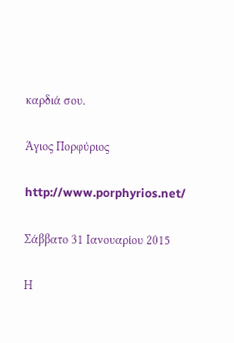καρδιά σου.

Άγιος Πορφύριος

http://www.porphyrios.net/

Σάββατο 31 Ιανουαρίου 2015

Η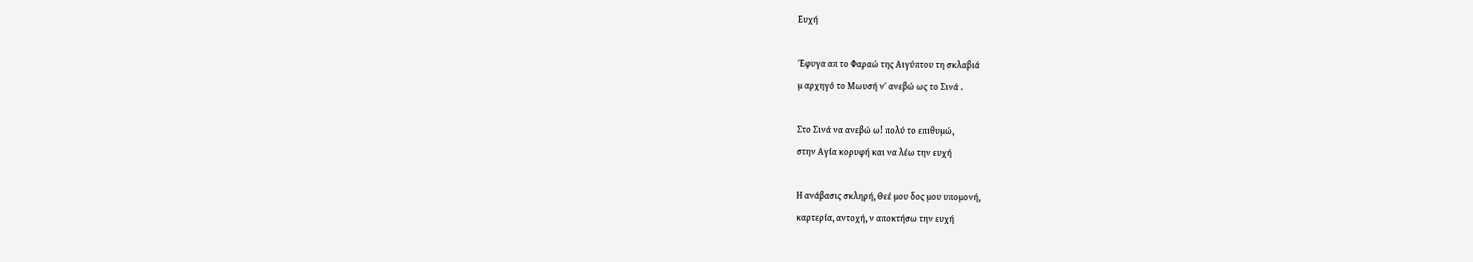Ευχή

Έφυγα απ το Φαραώ της Αιγύπτου τη σκλαβιά
μ αρχηγό το Μωυσή ν΄ ανεβώ ως το Σινά .

Στο Σινά να ανεβώ ω! πολύ το επιθυμώ,
στην Αγία κορυφή και να λέω την ευχή

Η ανάβασις σκληρή, Θεέ μου δος μου υπομονή,
καρτερία, αντοχή, ν αποκτήσω την ευχή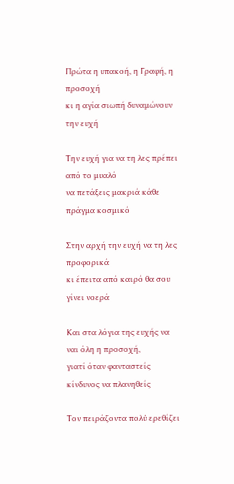Πρώτα η υπακοή, η Γραφή, η προσοχή
κι η αγία σιωπή δυναμώνουν την ευχή

Την ευχή για να τη λες πρέπει από το μυαλό
να πετάξεις μακριά κάθε πράγμα κοσμικό

Στην αρχή την ευχή να τη λες προφορικά
κι έπειτα από καιρό θα σου γίνει νοερά

Και στα λόγια της ευχής να ναι όλη η προσοχή,
γιατί όταν φανταστείς κίνδυνος να πλανηθείς

Τον πειράζοντα πολύ ερεθίζει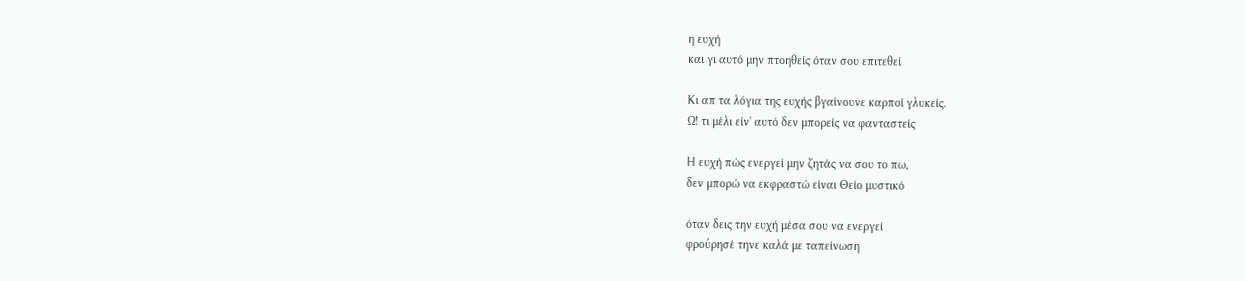η ευχή
και γι αυτό μην πτοηθείς όταν σου επιτεθεί

Κι απ τα λόγια της ευχής βγαίνουνε καρποί γλυκείς.
Ω! τι μέλι είν' αυτό δεν μπορείς να φανταστείς

Η ευχή πώς ενεργεί μην ζητάς να σου το πω,
δεν μπορώ να εκφραστώ είναι Θείο μυστικό

όταν δεις την ευχή μέσα σου να ενεργεί
φρούρησέ τηνε καλά με ταπείνωση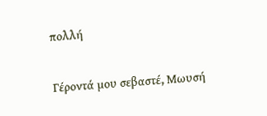πολλή

Γέροντά μου σεβαστέ, Μωυσή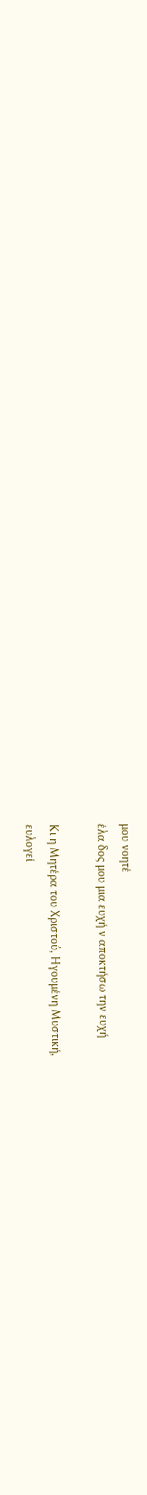μου νοητέ
έλα δος μου μια ευχή ν αποκτήσω την ευχή

Κι η Μητέρα του Χριστού, Ηγουμένη Μυστική,
ευλογεί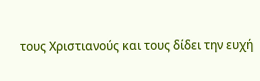τους Χριστιανούς και τους δίδει την ευχή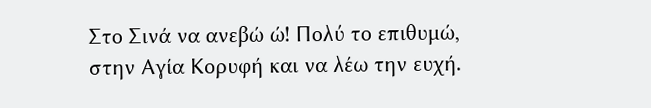Στο Σινά να ανεβώ ώ! Πολύ το επιθυμώ,
στην Αγία Κορυφή και να λέω την ευχή.